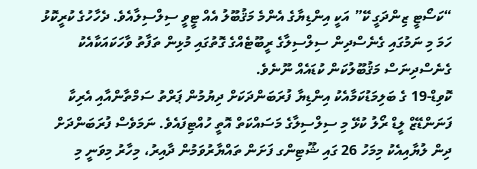“ކަސޯޓީ ޒިންދަގީ ކޭ” އަކީ އިންޑިޔާގެ އެންމެ މަޤުބޫލު އެއް ޓީވީ ސިލްސިލާއެވެ. ދެހާހުގެ ކުރީކޮޅު ހަމަ މި ނަމުގައި ގެނެސްދިން ސިލްސިލާގެ ރީބޫޓެއްގެ ގޮތުގައި މުޅިން ތަފާތު ވާހަކައަކާއެކު ގެނެސްދިނަސް މަޤުބޫލުކަން ކުޑައެއް ނޫނެވެ.
ކޮވިޑް-19 ގެ ބަލިމަޑުކަމާއެކު އިންޑިޔާ ފުރަބަންދަކަށް ދިޔުމުން ޕަރްތު ސަމްތާންއާއި އެރިކާ ފަނަންޑޭޒް ލީޑް ރޯލު ކުޅޭ މި ސިލްސިލާގެ މަސައްކަތް އޮތީ ހުއްޓިފައެވެ. ނަމަވެސް ފުރަބަންދަށް ދިން ލުޔާއިއެކު މިމަހު 26 ގައި ޝޫޓިންގ ފަށަން ތައްޔާރުވަމުން ދާއިރު، މިހާރު މިވަނީ މި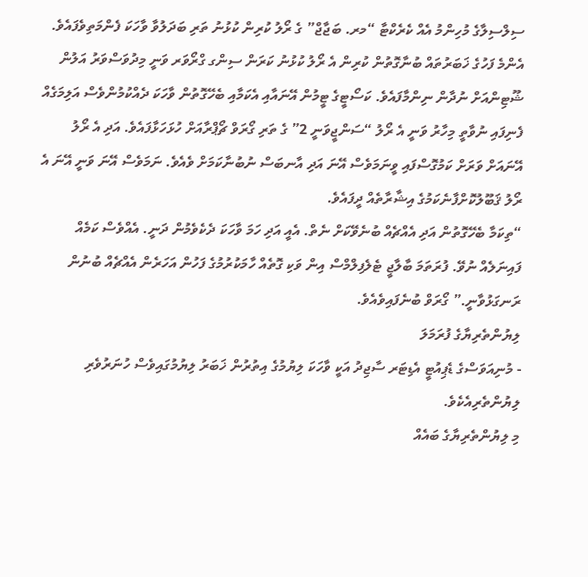ސިލްސިލާގެ މުހިންމު އެއް ކެރެކްޓާ “މރ. ބަޖާޖް” ގެ ރޯލު ކުރިން ކުޅުނު ތަރި ބަދަލުވާ ވާހަކަ ފެންމަތިވެފައެވެ.
އެންމެ ފަހުގެ ޚަބަރުތައް ބުނާގޮތުން ކުރިން އެ ރޯލު ކުޅުނު ކަރަން ސިންގ ގްރޯވަރ ވަނީ މިދުވަސްވަރު އަލުން ޝޫޓިންއަށް ނުދާން ނިންމާފައެވެ. ކަސޯޓީގެ ޓީމުން އޭނައާއި އެކަމާއި ބެހޭގޮތުން ވާހަކަ ދެއްކުމުންވެސް އަލިމަގެއް ފެނިފައި ނުވާތީ މިހާރު ވަނީ އެ ރޯލު “ސަންޖީވަނީ 2” ގެ ތަރި ގޯރަވް ޗޯޕްރާއަށް ހުޅަހަޅާފައެވެ. އަދި އެ ރޯލު އޭނައަށް ވަރަށް ކަމުގޮސްފައި ވީނަމަވެސް އޭނަ އަދި އާނބަސް ނުބުނާކަމަށް ވެއެވެ. ނަމަވެސް އޭނަ ވަނީ އޭނަ އެ ރޯލު ޤަބޫލުކޮށްފާނެކަމުގެ އިޝާރާތެއް ދީފައެވެ.
“ތިކަމާ ބެހޭގޮތުން އަދި އެއްޗެއް ބުނެވޭކަށް ނެތް. އެއީ އަދި ހަމަ ވާހަކަ ދެކެވެމުން ދަނީ. އެއްވެސް ކަމެއް ފައިނަލެއް ނުވޭ. ފުރަތަމަ ބާލާޖީ ޓެލެފިލްމްސް އިން ވަކި ގޮތެއް ހާމަކުރުމުގެ ފަހުން އަހަރެން އެއްޗެއް ބުނުން ރަނގަޅުވާނީ.” ގޯރަވް ބުނެފައިވެއެވެ.
ލިޔުންތެރިޔާގެ ފުރަމަލަ
- މުނިއަވަސްގެ ޑެޕިއުޓީ އެޑިޓަރ ސާޖިދު އަކީ ވާހަކަ ލިޔުމުގެ އިތުރުން ޚަބަރު ލިޔުމުގައިވެސް ހުނަރުވެރި ލިޔުންތެރިއެކެވެ.
މި ލިޔުންތެރިޔާގެ ބައެއް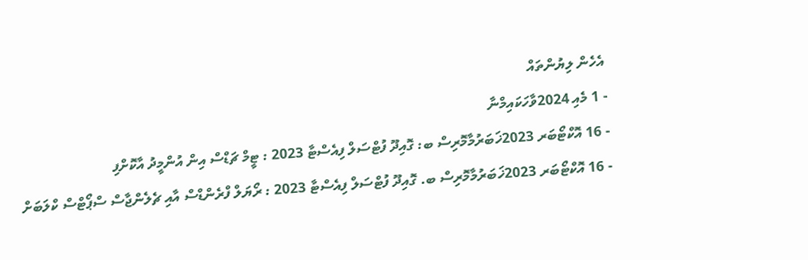އެހެން ލިޔުންތައް
- 1 މެއި 2024ވާހަކައިމްނާ
- 16 އޮކްޓޯބަރ 2023ޚަބަރުމާމޮރިސް ބ: ގޮއިދޫ ފުޓްސަލް ފިއެސްޓާ 2023 : ޓީމް ޗަޑްސް އިން އުންމީދު އާކޮށްފި
- 16 އޮކްޓޯބަރ 2023ޚަބަރުމާމޮރިސް ބ. ގޮއިދޫ ފުޓްސަލް ފިއެސްޓާ 2023 : ރޯޔަލް ފްރެންޑްސް އާއި ޗެލެންޖާސް ސްޕޯޓްސް ކްލަބަށް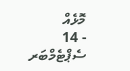މޮޅެއް
- 14 ސެޕްޓެމްބަރ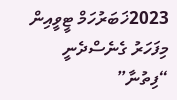2023ޚަބަރުހަމް ޓީވީއިން މިފަހަރު ގެނެސްދެނީ “ފިތުނާ”